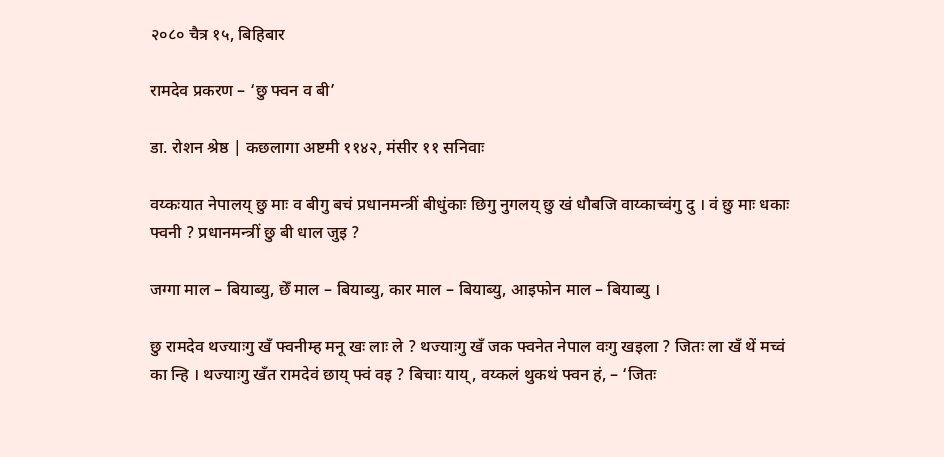२०८० चैत्र १५, बिहिबार

रामदेव प्रकरण – ‘छु फ्वन व बी’

डा. रोशन श्रेष्ठ | कछलागा अष्टमी ११४२, मंसीर ११ सनिवाः

वय्कःयात नेपालय् छु माः व बीगु बचं प्रधानमन्त्रीं बीधुंकाः छिगु नुगलय् छु खं धौबजि वाय्काच्वंगु दु । वं छु माः धकाः फ्वनी ? प्रधानमन्त्रीं छु बी धाल जुइ ?

जग्गा माल – बियाब्यु, छेँ माल – बियाब्यु, कार माल – बियाब्यु, आइफोन माल – बियाब्यु ।

छु रामदेव थज्याःगु खँ फ्वनीम्ह मनू खः लाः ले ? थज्याःगु खँ जक फ्वनेत नेपाल वःगु खइला ? जितः ला खँ थें मच्वं का न्हि । थज्याःगु खँत रामदेवं छाय् फ्वं वइ ? बिचाः याय्, वय्कलं थुकथं फ्वन हं, – ‘जितः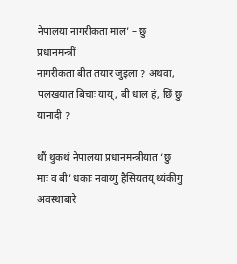नेपालया नागरीकता माल’ – छु प्रधानमन्त्रीं
नागरीकता बीत तयार जुइला ? अथवा, पलखयात बिचाः याय्, बी धाल हं, छिं छु यानादी ?

थौं थुकथं नेपालया प्रधानमन्त्रीयात ‘छु माः व बी’ धकाः नवाय्गु हैसियतय् थ्यंकीगु अवस्थाबारे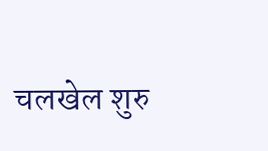चलखेल शुरु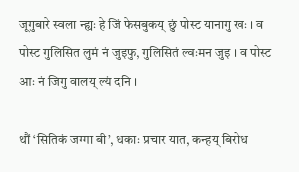जूगुबारे स्वला न्ह्यः हे जिं फेसबुकय् छुं पोस्ट यानागु खः । व पोस्ट गुलिसित लुमं नं जुइफु, गुलिसितं ल्वःमन जुइ । व पोस्ट आः नं जिगु वालय् ल्यं दनि ।

थौं ‘सितिकं जग्गा बी’, धकाः प्रचार यात, कन्हय् बिरोध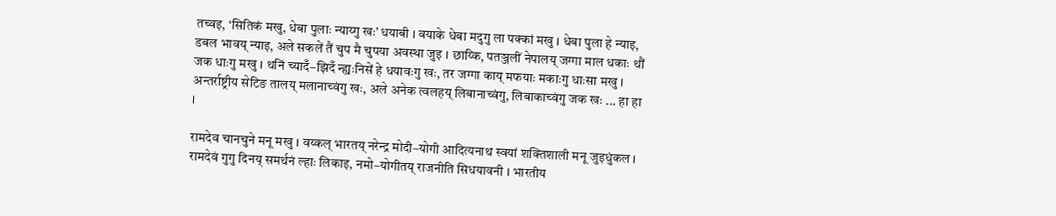तच्वइ, ‘सितिकं मखु, धेबा पुलाः न्याय्गु खः’ धयाबी । वयाके धेबा मदुगु ला पक्कां मखु । धेबा पुला हे न्याइ, डबल भावय् न्याइ, अले सकलें तैं चुप मै चुपया अवस्था जुइ । छाय्कि, पतञ्जलीं नेपालय् जग्गा माल धकाः थौं जक धाःगु मखु । थनिं च्यादँ–झिदँ न्ह्यःनिसें हे धयावःगु खः, तर जग्गा काय् मफयाः मकाःगु धाःसा मखु । अन्तर्राष्ट्रीय सेटिङ तालय् मलानाच्वंगु खः, अले अनेक त्वलहय् लिबानाच्वंगु, लिबाकाच्वंगु जक खः ... हा हा ।

रामदेव चानचुने मनू मखु । वय्कल् भारतय् नरेन्द्र मोदी–योगी आदित्यनाथ स्वयां शक्तिशाली मनू जुइधुंकल । रामदेवं गुगु दिनय् समर्थनं ल्हाः लिकाइ, नमो–योगीतय् राजनीति सिधयावनी । भारतीय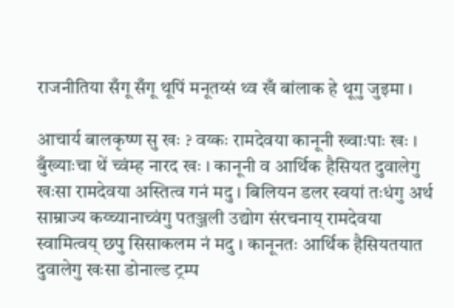राजनीतिया सँगू सँगू थूपिं मनूतय्सं थ्व खँ बांलाक हे थूगु जुइमा ।

आचार्य बालकृष्ण सु खः ? वय्कः रामदेवया कानूनी ख्वाःपाः खः । बुँख्याःचा थें च्वंम्ह नारद खः । कानूनी व आर्थिक हैसियत दुवालेगु खःसा रामदेवया अस्तित्व गनं मदु । बिलियन डलर स्वयां तःधंगु अर्थ साम्राज्य कय्च्यानाच्वंगु पतञ्जली उद्योग संरचनाय् रामदेवया स्वामित्वय् छपु सिसाकलम नं मदु । कानूनतः आर्थिक हैसियतयात दुवालेगु खःसा डोनाल्ड ट्रम्प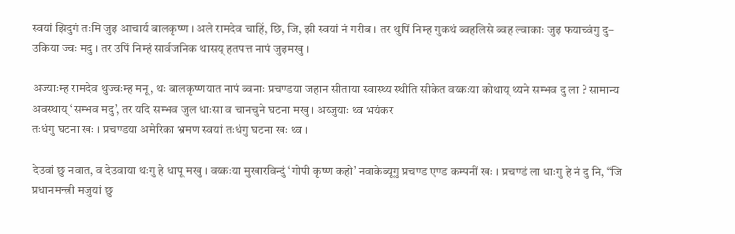स्वयां झिदुगं तःमि जुइ आचार्य बालकृष्ण । अले रामदेव चाहिं, छि, जि, झी स्वयां नं गरीब । तर थुपिं निम्ह गुकथं ब्वहलिसे ब्वह ल्वाकाः जुइ फयाच्वंगु दु– उकिया ज्वः मदु । तर उपिं निम्हं सार्वजनिक थासय् हतपत्त नापं जुइमखु ।

अज्याःम्ह रामदेव थुज्वःम्ह मनू, थः बालकृष्णयात नापं ब्वनाः प्रचण्डया जहान सीताया स्वास्थ्य स्थीति सीकेत वय्कःया कोथाय् थ्यने सम्भव दु ला ? सामान्य अवस्थाय् ‘सम्भव मदु’, तर यदि सम्भव जुल धाःसा व चानचुने घटना मखु । अय्जुयाः थ्व भयंकर
तःधंगु घटना खः । प्रचण्डया अमेरिका भ्रमण स्वयां तःधंगु घटना खः थ्व ।

देउवां छु नवात, व देउवाया थःगु हे धापू मखु । वय्कःया मुखारविन्दुं ‘गोपी कृष्ण कहो’ नवाकेब्यूगु प्रचण्ड एण्ड कम्पनीं खः । प्रचण्डं ला धाःगु हे नं दु नि, “जि प्रधानमन्त्री मजुयां छु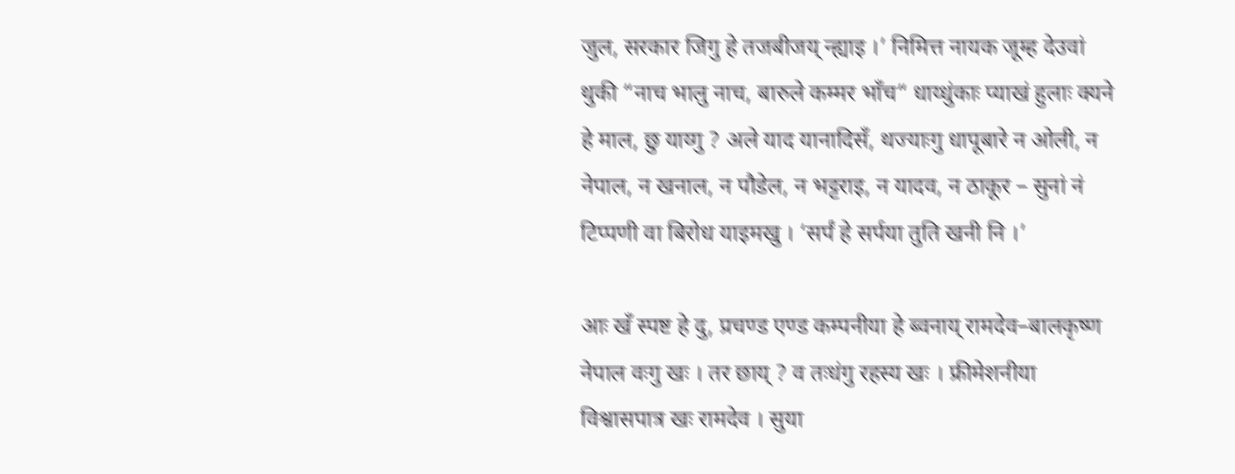जुल, सरकार जिगु हे तजबीजय् न्ह्याइ ।’ निमित्त नायक जूम्ह देउवां थुकी “नाच भालु नाच, बारुले कम्मर भाँच“ धाय्धुंकाः प्याखं हुलाः क्यने हे माल, छु याय्गु ? अले याद यानादिसँ, थज्याःगु धापूबारे न ओली, न नेपाल, न खनाल, न पौडेल, न भट्टराइ, न यादव, न ठाकूर – सुनां नं टिप्पणी वा बिरोध याइमखु । ‘सर्पं हे सर्पया तुति खनी नि ।’

आः खँ स्पष्ट हे दु, प्रचण्ड एण्ड कम्पनीया हे ब्वनाय् रामदेव–बालकृष्ण नेपाल वःगु खः । तर छाय् ? व तःधंगु रहस्य खः । फ्रीमेशनीया विश्वासपात्र खः रामदेव । सुया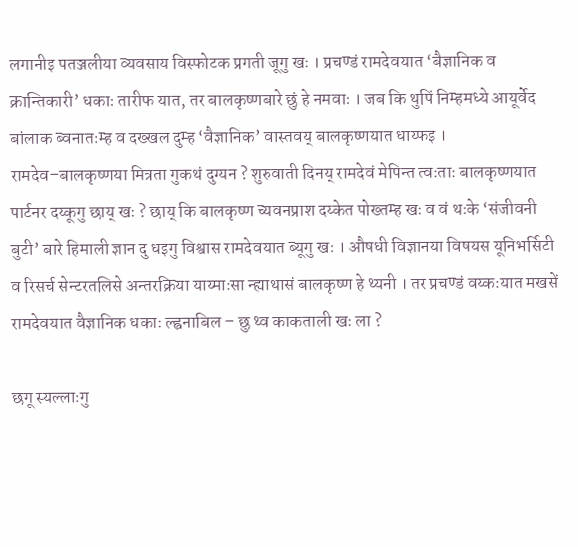लगानीइ पतञ्जलीया व्यवसाय विस्फोटक प्रगती जूगु खः । प्रचण्डं रामदेवयात ‘बैज्ञानिक व क्रान्तिकारी’ धकाः तारीफ यात, तर बालकृष्णबारे छुं हे नमवाः । जब कि थुपिं निम्हमध्ये आयूर्वेद बांलाक ब्वनातःम्ह व दख्खल दुम्ह ‘वैज्ञानिक’ वास्तवय् बालकृष्णयात धाय्फइ । रामदेव–बालकृष्णया मित्रता गुकथं दुग्यन ? शुरुवाती दिनय् रामदेवं मेपिन्त त्वःताः बालकृष्णयात पार्टनर दय्कूगु छाय् खः ? छाय् कि बालकृष्ण च्यवनप्राश दय्केत पोख्तम्ह खः व वं थःके ‘संजीवनी बुटी’ बारे हिमाली ज्ञान दु धइगु विश्वास रामदेवयात ब्यूगु खः । औषधी विज्ञानया विषयस यूनिभर्सिटी व रिसर्च सेन्टरतलिसे अन्तरक्रिया याय्माःसा न्ह्याथासं बालकृष्ण हे थ्यनी । तर प्रचण्डं वय्कःयात मखसें रामदेवयात वैज्ञानिक धकाः ल्ह्वनाबिल – छु थ्व काकताली खः ला ?

छगू स्यल्लाःगु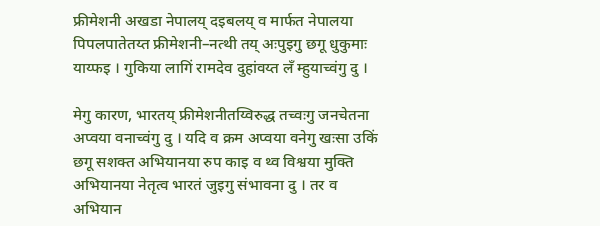फ्रीमेशनी अखडा नेपालय् दइबलय् व मार्फत नेपालया पिपलपातेतय्त फ्रीमेशनी–नत्थी तय् अःपुइगु छगू धुकुमाः याय्फइ । गुकिया लागिं रामदेव दुहांवय्त लँ म्हुयाच्वंगु दु ।

मेगु कारण, भारतय् फ्रीमेशनीतय्विरुद्ध तच्वःगु जनचेतना अप्वया वनाच्वंगु दु । यदि व क्रम अप्वया वनेगु खःसा उकिं छगू सशक्त अभियानया रुप काइ व थ्व विश्वया मुक्ति अभियानया नेतृत्व भारतं जुइगु संभावना दु । तर व अभियान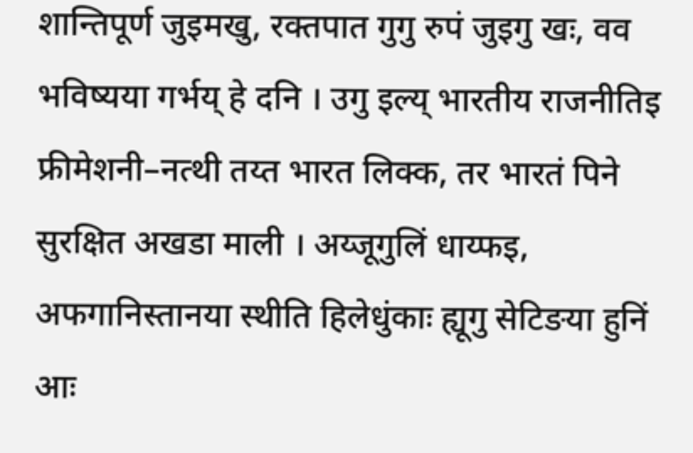शान्तिपूर्ण जुइमखु, रक्तपात गुगु रुपं जुइगु खः, वव भविष्यया गर्भय् हे दनि । उगु इल्य् भारतीय राजनीतिइ फ्रीमेशनी–नत्थी तय्त भारत लिक्क, तर भारतं पिने सुरक्षित अखडा माली । अय्जूगुलिं धाय्फइ, अफगानिस्तानया स्थीति हिलेधुंकाः ह्यूगु सेटिङया हुनिं आः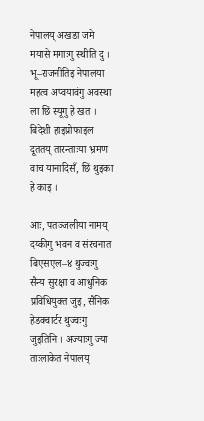नेपालय् अखडा जमे मयासे मगाःगु स्थीति दु । भू–राजनीतिइ नेपालया महत्व अप्वयावंगु अवस्था ला छिं स्यूगु हे खत । बिदेशी हाइप्रोफाइल दूततय् तारन्ताःया भ्रमण वाच यानादिसँ, छिं थुइका हे काइ ।

आः, पतञ्जलीया नामय् दय्कीगु भवन व संरचनात बिएसएल–४ थुज्वःगु सैन्य सुरक्षा व आधुनिक प्रविधियुक्त जुइ, सैनिक हेडक्वार्टर थुज्वःगु जुइतिनि । अज्याःगु ज्या ताःलाकेत नेपालय्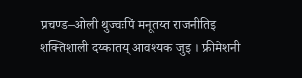प्रचण्ड–ओली थुज्वःपिं मनूतय्त राजनीतिइ शक्तिशाली दय्कातय् आवश्यक जुइ । फ्रीमेशनी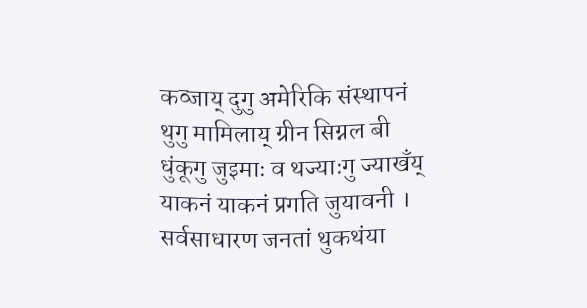कव्जाय् दुगु अमेरिकि संस्थापनं थुगु मामिलाय् ग्रीन सिग्नल बी धुंकूगु जुइमाः व थज्याःगु ज्याखँय् याकनं याकनं प्रगति जुयावनी । सर्वसाधारण जनतां थुकथंया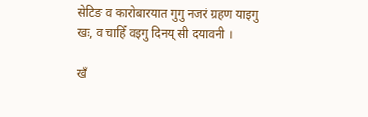सेटिङ व कारोबारयात गुगु नजरं ग्रहण याइगु खः, व चाहिँ वइगु दिनय् सी दयावनी ।

खँ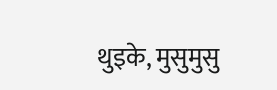थुइके, मुसुमुसु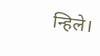न्हिले।